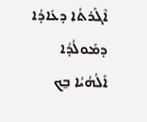ܐܶܓܰܪܬܳܐ ܕܥܺܐܕܳܐ ܕܡܰܘܠܳܕܳܐ ܐܰܠܳܗܳܝܳܐ ܒ̱ܟ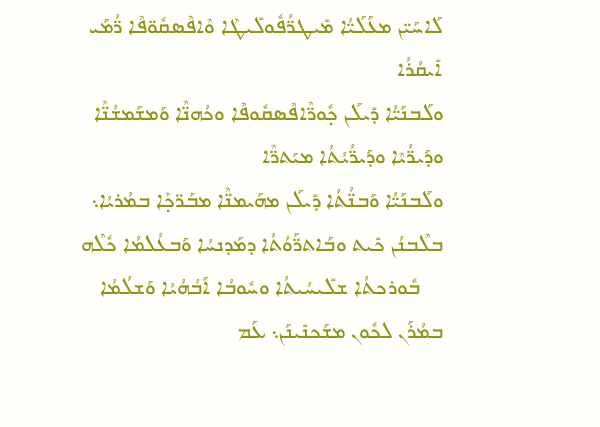ܠܰܐܚܰܝ̈ܢ ܡܥܰܠܰܝ̈ܳܐ ܡܺܝܛܪ̈ܳܦܽܘܠܺܝܛܶܐ ܘܶܐܦܶܣܩܽܘ̈ܦܶܐ ܪ̈ܳܡܰܝ ܐܺܝܩܳܪܳܐ
ܘܠܰܒܢܰܝ̈ܳܐ ܕܺܝܠܰܢ ܟ̣ܽܘܪ̈ܶܐܦܶܣܩܽܘܦܶܐ ܘܟܳܗܢ̈ܶܐ ܘܰܡܫܰܡܫܳܢ̈ܶܐ ܘܕܰܝܪ̈ܳܝܶܐ ܘܕܰܝܪ̈ܳܝܳܬܳܐ ܡܝܰܬܪ̈ܶܐ
ܘܠܰܒܢܰܝ̈ܳܐ ܘܰܒܢ̈ܳܬܳܐ ܕܺܝܠܰܢ ܡܗܰܝܡܢ̈ܶܐ ܡܒܰܪ̈ܟ̣ܶܐ ܒܡܳܪܝܳܐ܆
ܒܠܶܒܢܳܢ ܟܺܝܬ ܘܒܰܐܬܪ̈ܰܘܳܬܳܐ ܕܡܰܕܢܚܳܐ ܘܰܒܥܳܠܡܳܐ ܟܽܠܶܗ
    ܒܽܘܪܟܬܳܐ ܫܠܺܝܚܳܝܬܳܐ ܘܚܽܘܒܳܐ ܐܰܒܳܗܳܝܳܐ ܘܰܫܠܳܡܳܐ ܒܡܳܪܰܢ ܠܟܽܘܢ ܡܫܰܟܢܺܝܢܰܢ܆ ܥܰܡ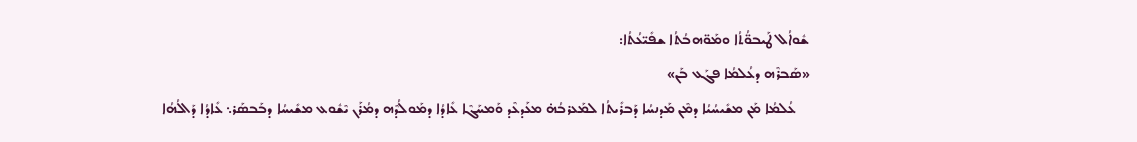ܫܽܘܐܳܠ ܛܰܝܒܘ̈ܳܬܳܐ ܘܡܰܘ̈ܗܒܳܬܳܐ ܫܦܺܝ̈ܥܳܬܳܐ:
«ܣܰܒܪܶܗ ܕܥܳܠܡܳܐ ܦܓܰܥ ܒܰܢ»
    ܥܳܠܡܳܐ ܡܰܢ ܡܫܺܝܚܳܝܳܐ ܕܡܶܢ ܡܰܕܢܚܳܐ ܕܰܒܪܺܝܬܳܐ ܠܡܰܥܪܒܳܗ̇ ܡܥܰܕܥܶܕ ܘܰܡܚܰܓܶܐ ܥܺܐܕܳܐ ܕܡܰܘܠܳܕܶܗ ܕܡܳܪܰܢ ܝܶܫܽܘܥ ܡܫܺܝܚܳܐ ܕܒܰܒܣܰܪ܆ ܥܺܐܕܳܐ ܕܰܐܠܳܗܳܐ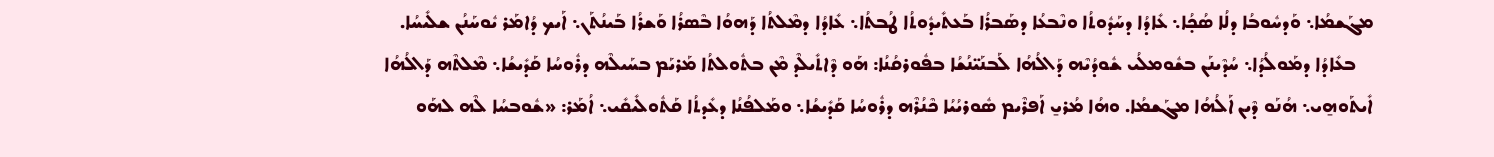ܡܓܰܫܡܳܐ܆ ܘܰܕܚܽܘܒܳܐ ܕܠܳܐ ܣܳܟ̣ܳܐ܆ ܥܺܐܕܳܐ ܕܚܰܕܽܘܬܳܐ ܘܢܶܒܥܳܐ ܕܣܰܒܪܳܐ ܒܰܥܬܺܝܕܽܘܬܳܐ ܛܳܒܬܳܐ܆ ܥܺܐܕܳܐ ܕܡܶܠܬܳܐ ܕܰܗܘܳܐ ܒܶܣܪܳܐ ܘܰܫܪܳܐ ܒܰܝܢܳܬܰܢ܆ ܐܰܝܟ ܕܳܐܡܰܪ ܝܽܘܚܰܢܳܢ ܫܠܺܝܚܳܐ.
    ܒܥܺܐܕܳܐ ܕܡܰܘܠܳܕܳܐ܆ ܚܳܕܶܝܢܰܢ ܒܫܽܘܡܠܳܝ ܫܽܘܕܳܝܶܗ ܕܰܐܠܳܗܳܐ ܠܰܒܢܰܝ̈ܢܳܫܳܐ ܒܦܽܘܪܩܳܢܳܐ: ܗܰܘ ܕܶܐܬܺܝܠܶܕ ܡܶܢ ܒܬܽܘܠܬܳܐ ܡܰܪܝܰܡ ܒܚܰܝܠܶܗ ܕܪܽܘܚܳܐ ܩܰܕܺܝܫܳܐ܆ ܡܶܠܬܶܗ ܕܰܐܠܳܗܳܐ ܐܺܝܬܰܘܗ̱ܝ܆ ܗܳܢܰܘ ܕܶܝܢ ܐܰܠܳܗܳܐ ܡܓܰܫܡܳܐ. ܘܗܳܐ ܡܳܪܝ̱ ܐܰܦܪܶܝܡ ܣܽܘܪܝܳܝܳܐ ܟܶܢܳܪܶܗ ܕܪܽܘܚܳܐ ܩܰܕܺܝܫܳܐ܆ ܘܡܰܠܦܳܢܳܐ ܕܥܺܕܬܳܐ ܩܰܬܽܘܠܺܝܩܺܝ܆ ܐܳܡܰܪ: «ܫܽܘܒܚܳܐ ܠܶܗ ܠܗܰܘ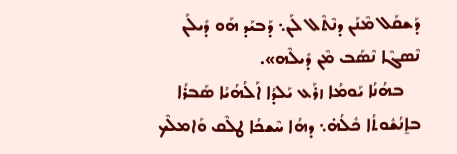ܕܰܫܩܰܠ ܡܶܢܰܢ ܕܢܶܬܶܠ ܠܰܢ܆ ܕܰܒܝܰܕ ܗܰܘ ܕܺܝܠܰܢ ܢܶܣܓܶܐ ܢܶܣܰܒ ܡܶܢ ܕܺܝܠܶܗ».
    ܒܗܳܢܳܐ ܝܰܘܡܳܐ ܙܪܰܥ ܝܰܠܕܳܐ ܐܰܠܳܗܳܝܳܐ ܣܰܒܪܳܐ ܒܐ̱ܢܳܫܽܘܬܳܐ ܟܽܠܳܗ̇܆ ܕܗܳܐ ܚܶܫܟܳܐ ܛܠܶܩ ܘܰܐܡܠܶܟ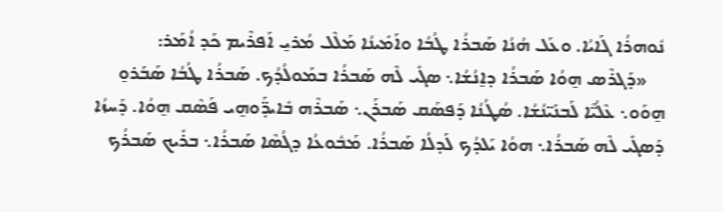ܢܽܘܗܪܳܐ ܓܰܐܝܳܐ. ܘܥܰܠ ܗܳܢܳܐ ܣܰܒܪܳܐ ܛܳܒܳܐ ܘܐܰܡܺܝܢܳܐ ܡܰܠܶܠ ܡܳܪܝ̱ ܐܰܦܪܶܝܡ ܟܰܕ ܐܳܡܰܪ:
    «ܕܰܓܪܶܣ ܗ̱ܘܳܐ ܣܰܒܪܳܐ ܕܐ̱ܢܳܫܳܐ܆ ܣܓܺܝ ܠܶܗ ܣܰܒܪܳܐ ܒܡܰܘܠܳܕܳܟ. ܣܰܒܪܳܐ ܛܳܒܳܐ ܣܰܒܰܪܘ̱ ܗ̱ܘܰܘ܆ ܥܶܠܳܝ̈ܶܐ ܠܰܒܢܰܝ̈ܢܳܫܳܐ. ܣܳܛܳܢܳܐ ܕܰܦܣܰܩ ܣܰܒܪܰܢ܆ ܣܰܒܪܶܗ ܒܺܐܝܕ̈ܰܘܗ̱ܝ ܦܰܣܶܩ ܗ̱ܘܳܐ. ܕܰܚܙܳܐ ܕܰܣܓܺܝ ܠܶܗ ܣܰܒܪܳܐ܆ ܗܘܳܐ ܝܰܠܕܳܟ ܠܰܕܠܳܐ ܣܰܒܪܳܐ. ܡܰܒܽܘܥܳܐ ܕܓܳܣܶܐ ܣܰܒܪܳܐ܆ ܒܪܺܝܟ ܣܰܒܪܳܟ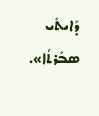ܕܰܐܝܬܺܝ ܣܒܰܪܬܳܐ».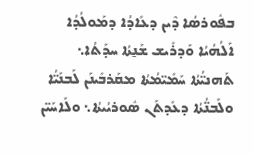ܒܦܽܘܪܣܳܐ ܕܶܝܢ ܕܥܺܐܕܳܐ ܕܡܰܘܠܳܕܳܐ ܐܰܠܳܗܳܝܳܐ ܘܰܕܪܺܝܫ ܫܰܢ̱ܬܳܐ ܚܕܰܬܳܐ܆ ܬܰܗܢܝ̈ܳܬܳܐ ܚܰܡܺܝ̈ܡܳܬܳܐ ܡܩܰܪܒܺܝܢܰܢ ܠܰܒܢܰܝ̈ܳܐ ܘܠܰܒܢ̈ܳܬܳܐ ܕܥܺܕܬܰܢ ܣܽܘܪܝܳܝܬܳܐ܆ ܘܠܰܐܚܰܝ̈ܢ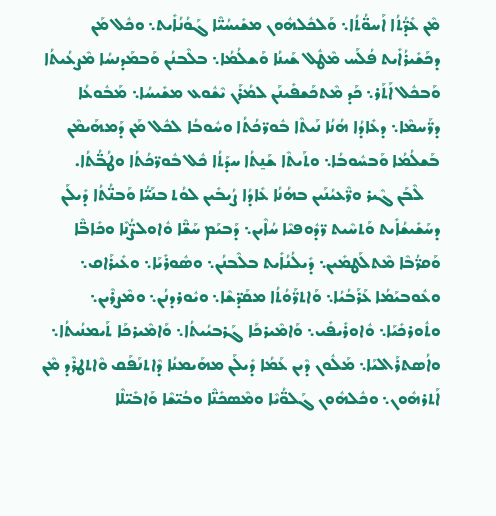ܡܶܢ ܥܺܕ̈ܳܬܳܐ ܐܰܚܘ̈ܳܬܳܐ܆ ܘܰܠܟܽܠܗܽܘܢ ܡܫܺܝܚܳܝ̈ܶܐ ܓܰܘܳܢܳܐܺܝܬ܆ ܘܟܽܠ ܡܰܢ ܕܟܰܫܺܝܪܳܐܺܝܬ ܦܳܠܰܚ ܡܶܛܽܠ ܫܰܝܢܳܐ ܘܰܫܠܳܡܳܐ܆ ܒܠܶܒܢܳܢ ܘܰܒܡܰܕܢܚܳܐ ܡܶܨܥܳܝܬܳܐ ܘܰܒܟܽܠ ܐܰܬܰܪ܆ ܟܰܕ ܡܶܬܟܰܫܦܺܝܢܰܢ ܠܡܳܪܰܢ ܝܶܫܽܘܥ ܡܫܺܝܚܳܐ܆ ܡܰܒܽܘܥܳܐ ܕܪ̈ܰܚܡܶܐ܆ ܕܥܺܐܕܳܐ ܗܳܢܳܐ ܢܰܝܬܶܐ ܒܽܘܪ̈ܟܳܬܳܐ ܘܚܽܘܒܳܐ ܠܟܽܠ ܡܰܢ ܕܰܡܗܰܝܡܶܢ ܒܰܫܠܳܡܳܐ ܘܰܒܚܽܘܒܳܐ܆ ܘܬܰܝܬܶܐ ܫܰܢ̱ܬܳܐ ܚܕܰܬܳܐ ܟܽܠ ܒܽܘܪ̈ܟܳܬܳܐ ܘܛܳܒ̈ܳܬܳܐ.
    ܠܶܒܰܢ ܓܶܝܪ ܘܪ̈ܶܥܝܳܢܰܝܢ ܒܗܳܢܳܐ ܥܺܐܕܳܐ ܨܳܝܒܺܝܢ ܠܘܳܬ ܒܢܰܝ̈ܳܐ ܘܰܒܢ̈ܳܬܳܐ ܕܺܝܠܰܢ ܕܚܰܫܺܝܫܳܐܺܝܬ ܘܰܬܚܶܝܬ ܪ̈ܕܽܘܦܝܶܐ ܚܳܐܶܝܢ܆ ܕܰܒܝܰܡ ܚܰܫ̈ܶܐ ܘܽܐܘܠܨ̈ܳܢܶܐ ܘܟܺܐܒ̈ܶܐ ܘܰܩܪ̈ܳܒܶܐ ܡܶܬܠܰܛܡܺܝܢ܆ ܕܺܝܠܳܢܳܐܺܝܬ ܒܠܶܒܢܳܢ܆ ܘܣܽܘܪܺܝܰܐ܆ ܘܥܺܝܪܰܐܩ܆ ܘܥܽܘܒܝܰܡܳܐ ܥܰܪܰܒܳܝܳܐ܆ ܘܰܐܬܪ̈ܰܘܳܬܳܐ ܡܩܰܕ̈ܫܶܐ܆ ܘܝܽܘܪܕܢܳܢ܆ ܘܡܶܨܪܶܝܢ܆ ܘܬܽܘܪܟܺܝܰܐ܆ ܘܽܐܘܪܺܝܦܺܝ܆ ܘܰܐܡܶܝܪܟܰܐ ܓܰܪܒܝܳܝܬܳܐ܆ ܘܰܐܡܶܝܪܟܰܐ ܬܰܝܡܢܳܝܬܳܐ܆ ܘܐܳܣܬܪܰܐܠܝܰܐ܆ ܡܰܠܽܘܢ ܕܶܝܢ ܥܰܡܳܐ ܕܺܝܠܰܢ ܡܗܰܝܡܢܳܐ ܕܶܐܬܢܰܦܰܩ ܘܶܐܬܛܪܶܕ ܡܶܢ ܐܰܬܪܗܽܘܢ܆ ܘܟܽܠܗܽܘܢ ܓܰܠܘ̈ܳܝܶܐ ܘܡܶܣܟܺܢ̈ܶܐ ܘܒܳܝ̈ܫܶܐ ܘܰܐܒܺܝ̈ܠܶܐ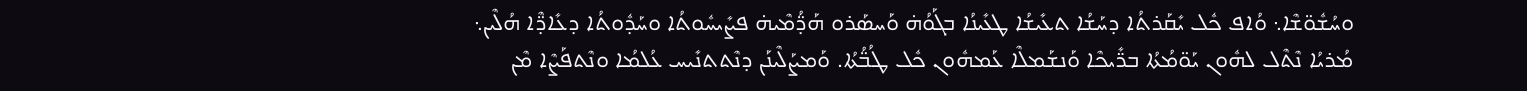ܘܚܳܫܽܘ̈ܫܶܐ܆ ܘܳܐܦ ܟܽܠ ܝܺܩܰܪܬܳܐ ܕܚܰܫܳܐ ܬܥܺܝܫܳܐ ܛܥܺܝܢܳܐ ܒܓܰܘܳܗ̇ ܘܰܚܣܰܪܘ ܗܰܕ̈ܳܡܶܝܗ̇ ܦܨܺܝܚܽܘܬܳܐ ܘܚܰܕܽܘܬܳܐ ܕܥܺܐܕ̈ܶܐ ܗܳܠܶܝܢ܆ ܡܳܪܝܳܐ ܢܶܬܶܠ ܠܗܽܘܢ ܝܰܘ̈ܡܳܬܳܐ ܒܪ̈ܺܝܟܶܐ ܘܰܢܫܰܡܠܶܐ ܥܰܡܗܽܘܢ ܟܽܠ ܛܳܒ̈ܳܬܳܐ. ܘܰܡܨܰܠܶܝܢܰܢ ܕܢܶܬܬܢܺܝܚ ܥܳܠܡܳܐ ܘܢܶܬܦܰܨܶܐ ܡܶܢ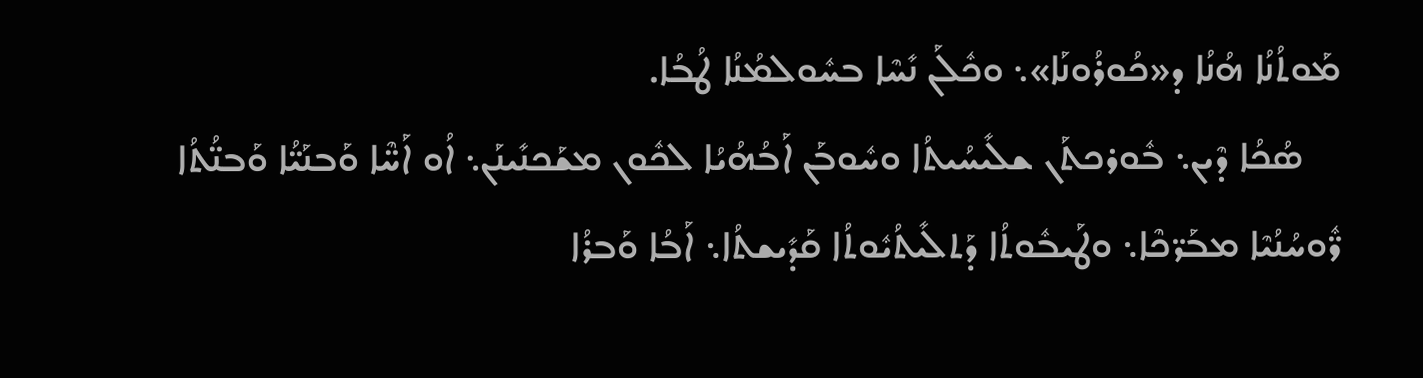ܡܰܘܬܳܢܳܐ ܗܳܢܳܐ ܕ«ܟܳܘܪܳܘܢܰܐ»܆ ܘܟܽܠܰܢ ܢܺܚܶܐ ܒܚܽܘܠܡܳܢܳܐ ܛܳܒܳܐ.
    ܣܳܟܳܐ ܕܶܝܢ܆ ܒܽܘܪܟܬܰܢ ܫܠܺܝܚܳܝܬܳܐ ܘܚܽܘܒܰܢ ܐܰܒܳܗܳܝܳܐ ܠܟܽܘܢ ܡܫܰܟܢܺܝܢܰܢ܆ ܐܳܘ ܐܰܚ̈ܶܐ ܘܰܒܢܰܝ̈ܳܐ ܘܰܒܢ̈ܳܬܳܐ ܪ̈ܽܘܚܳܢܳܝܶܐ ܡܒܰܪ̈ܟܶܐ܆ ܘܛܰܝܒܽܘܬܳܐ ܕܰܬܠܺܝܬܳܝܽܘܬܳܐ ܩܰܕܺܝܫܬܳܐ܆ ܐܰܒܳܐ ܘܰܒܪܳܐ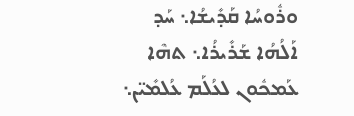ܘܪܽܘܚܳܐ ܩܰܕܺܝܫܳܐ܆ ܚܰܕ ܐܰܠܳܗܳܐ ܫܰܪܺܝܪܳܐ܆ ܬܗܶܐ ܥܰܡܟܽܘܢ ܠܥܳܠܰܡ ܥܳܠܡܺܝ̈ܢ܆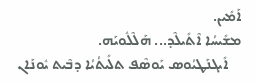ܐܰܡܺܝܢ.
ܡܫܺܝܚܳܐ ܐܶܬܺܝܠܶܕ... ܗܰܠܶܠܽܘܝܰܗ.
    ܐܺܝܓܢܰܛܝܳܘܣ ܝܰܘܣܶܦ ܬܠܺܝܬܳܝܳܐ ܕܒܶܝܬ ܝܽܘܢܰܐܢ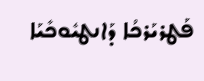ܦܰܛܪܝܰܪܟܳܐ ܕܰܐܢܛܝܽܘܟܺܝܰܐ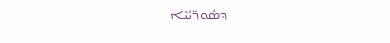ܕܣܽܘܪ̈ܝܳܝܶܐ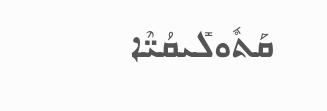ܩܰܬܽܘܠܺܝܩܳܝ̈ܶܐ